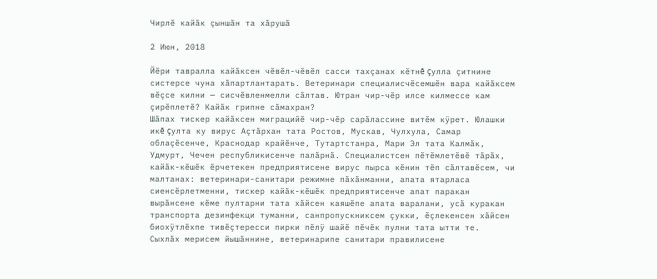Чирлĕ кайăк çыншăн та хăрушă

2 Июн, 2018

Йĕри тавралла кайăксен чĕвĕл-чĕвĕл сасси тахçанах кĕтнĕ çулла çитнине систерсе чуна хăпартлантарать. Ветеринари специалисчĕсемшĕн вара кайăксем вĕçсе килни — сисчĕвленмелли сăлтав. Ютран чир-чĕр илсе килмессе кам çирĕплетĕ? Кайăк грипне сăмахран?
Шăпах тискер кайăксен миграцийĕ чир-чĕр сарăлассине витĕм кÿрет. Юлашки икĕ çулта ку вирус Аçтăрхан тата Ростов, Мускав, Чулхула, Самар облаçĕсенче, Краснодар крайĕнче, Тутартстанра, Мари Эл тата Калмăк, Удмурт, Чечен республикисенче палăрнă. Специалистсен пĕтĕмлетĕвĕ тăрăх, кайăк-кĕшĕк ĕрчетекен предприятисене вирус пырса кĕнин тĕп сăлтавĕсем, чи малтанах: ветеринари-санитари режимне пăхăнманни, апата ятарласа сиенсĕрлетменни, тискер кайăк-кĕшĕк предприятисенче апат паракан вырăнсене кĕме пултарни тата хăйсен каяшĕпе апата варалани, усă куракан транспорта дезинфекци туманни, санпропускниксем çукки, ĕçлекенсен хăйсен биохÿтлĕхпе тивĕçтересси пирки пĕлÿ шайĕ пĕчĕк пулни тата ытти те.
Сыхлăх мерисем йышăннине, ветеринарипе санитари правилисене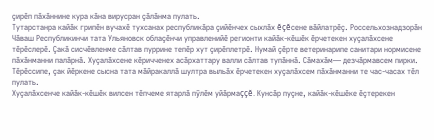çирĕп пăхăннине кура кăна вирусран çăлăнма пулать.
Тутарстанра кайăк грипĕн вучахĕ тухсанах республикăра çийĕнчех сыхлăх ĕçĕсене вăйлатрĕç. Россельхознадзорăн Чăваш Республикинчи тата Ульяновск облаçĕнчи управленийĕ регионти кайăк-кĕшĕк ĕрчетекен хуçалăхсене тĕрĕслерĕ. Çакă сисчĕвленме сăлтав пуррине тепĕр хут çирĕплетрĕ. Нумай çĕрте ветеринарипе санитари нормисене пăхăнманни палăрнă. Хуçалăхсене кĕричченех асăрхаттару валли сăлтав тупăннă. Сăмахăм— дезчăрмавсем пирки. Тĕрĕссипе, çак йĕркене сысна тата мăйракаллă шултра выльăх ĕрчетекен хуçалăхсем пăхăнманни те час-часах тĕл пулать.
Хуçалăхсенче кайăк-кĕшĕк вилсен тĕпчеме ятарлă пÿлĕм уйăрмаççĕ. Кунсăр пуçне, кайăк-кĕшĕке ĕçтерекен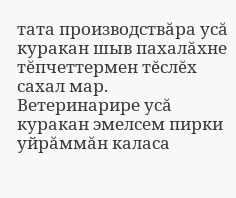тата производствăра усă куракан шыв пахалăхне тĕпчеттермен тĕслĕх сахал мар.
Ветеринарире усă куракан эмелсем пирки уйрăммăн каласа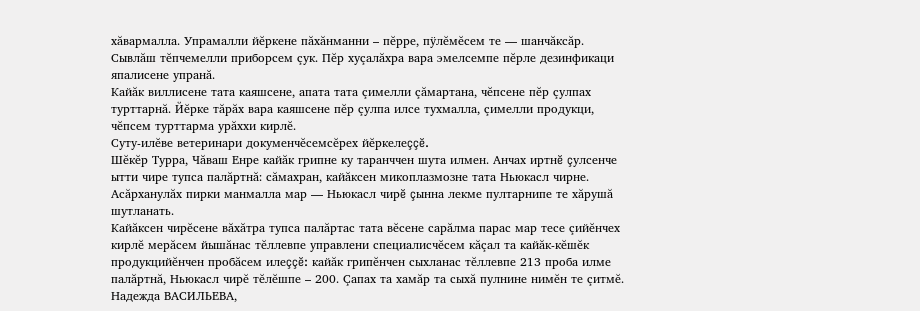хăвармалла. Упрамалли йĕркене пăхăнманни – пĕрре, пÿлĕмĕсем те — шанчăксăр. Сывлăш тĕпчемелли приборсем çук. Пĕр хуçалăхра вара эмелсемпе пĕрле дезинфикаци япалисене упранă.
Кайăк виллисене тата каяшсене, апата тата çимелли çăмартана, чĕпсене пĕр çулпах турттарнă. Йĕрке тăрăх вара каяшсене пĕр çулпа илсе тухмалла, çимелли продукци, чĕпсем турттарма урăххи кирлĕ.
Суту-илĕве ветеринари докуменчĕсемсĕрех йĕркелеççĕ.
Шĕкĕр Турра, Чăваш Енре кайăк грипне ку таранччен шута илмен. Анчах иртнĕ çулсенче ытти чире тупса палăртнă: сăмахран, кайăксен микоплазмозне тата Ньюкасл чирне. Асăрханулăх пирки манмалла мар — Ньюкасл чирĕ çынна лекме пултарнипе те хăрушă шутланать.
Кайăксен чирĕсене вăхăтра тупса палăртас тата вĕсене сарăлма парас мар тесе çийĕнчех кирлĕ мерăсем йышăнас тĕллевпе управлени специалисчĕсем кăçал та кайăк-кĕшĕк продукцийĕнчен пробăсем илеççĕ: кайăк грипĕнчен сыхланас тĕллевпе 213 проба илме палăртнă, Ньюкасл чирĕ тĕлĕшпе – 200. Çапах та хамăр та сыхă пулнине нимĕн те çитмĕ.
Надежда ВАСИЛЬЕВА,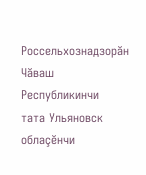Россельхознадзорăн Чăваш Республикинчи
тата Ульяновск облаçĕнчи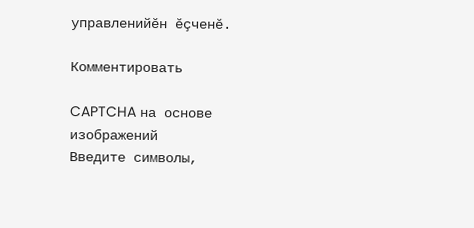управленийĕн ĕçченĕ.

Комментировать

CAPTCHA на основе изображений
Введите символы,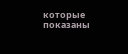которые показаны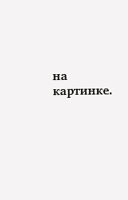на картинке.